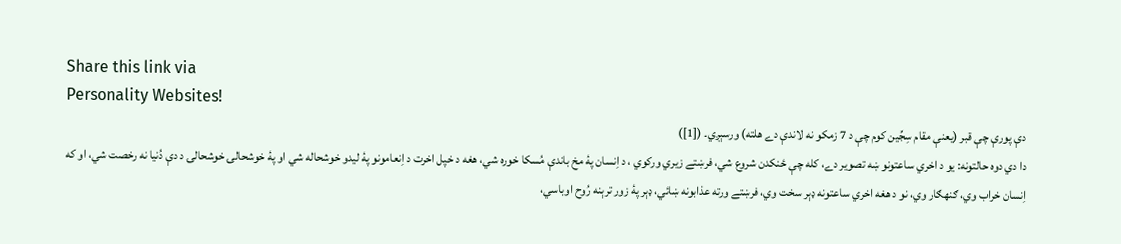Share this link via
Personality Websites!
دې پورې چې قبر (يعنې مقام سِجِّين کوم چې د 7 زمکو نه لاندې دے هلته) ورسېږي۔ ([1])
دا دي دوه حالتونه: يو د اخري ساعتونو ښه تصوير دے، کله چې ځنکدن شروع شي، فرښتے زيري ورکوي ، د اِنسان پۀ مخ باندې مُسکا خوره شي، هغه د خپل اخرت د اِنعامونو پۀ ليدو خوشحاله شي او پۀ خوشحالۍ خوشحالۍ د دې دُنيا نه رخصت شي، او که اِنسان خراب وي، ګنهګار وي، نو د هغه اخري ساعتونه ډېر سخت وي، فرښتے ورته عذابونه ښائي، ډېر پۀ زور ترېنه رُوح اوباسي،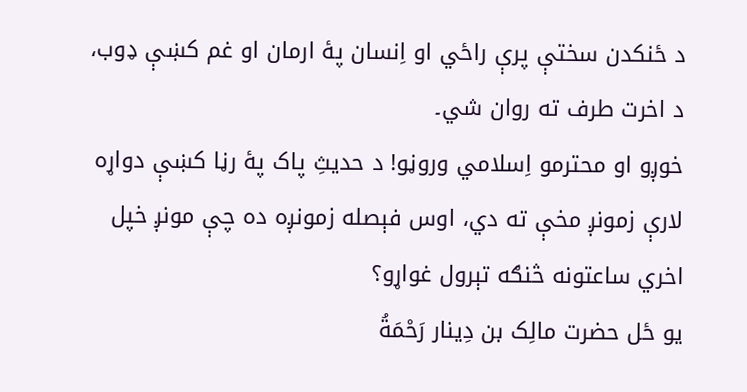د ځنکدن سختې پرې راځي او اِنسان پۀ ارمان او غم کښې ډوب، د اخرت طرف ته روان شي۔
خوږو او محترمو اِسلامي وروڼو! د حديثِ پاک پۀ رڼا کښې دواړه لارې زمونږ مخې ته دي، اوس فېصله زمونږه ده چې مونږ خپل اخري ساعتونه څنګه تېرول غواړو؟
يو ځل حضرت مالِک بن دِينار رَحْمَةُ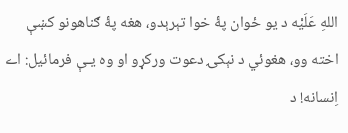اللهِ عَلَيْه د يو ځوان پۀ خوا تېرېدو، هغه پۀ ګناهونو کښې اخته وو، هغوئي د نېکۍ دعوت ورکړو او وه يـې فرمائيل: اے اِنسانه! د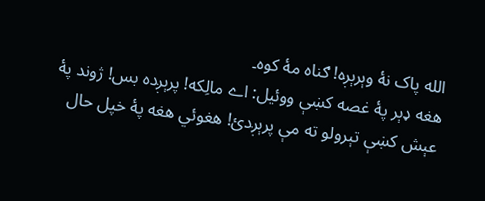الله پاک نۀ وېرېږه! ګناه مۀ کوه۔
هغه ډېر پۀ غصه کښې ووئيل: اے مالِکه! پرېږده بس! ژوند پۀ عېش کښې تېرولو ته مې پرېږدئ! هغوئي هغه پۀ خپل حال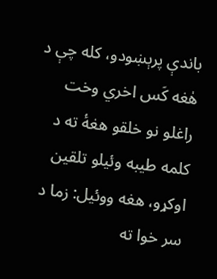باندې پرېښودو، کله چې د هٰغه کَس اخري وخت راغلو نو خلقو هغۀ ته د کلمه طيبه وئيلو تلقين اوکړو، هغه ووئيل: زما د سر خوا ته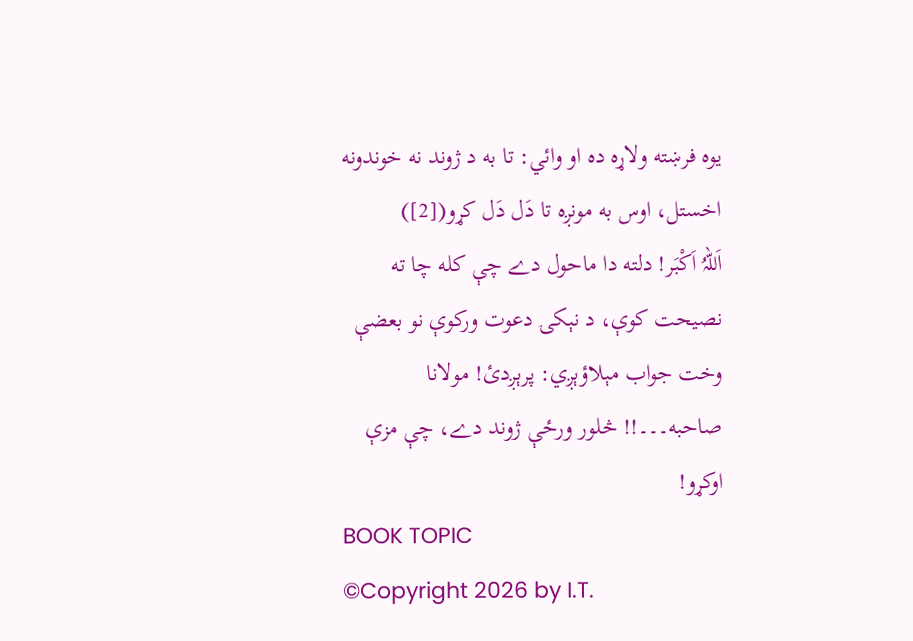يوه فرښته ولاړه ده او وائي: تا به د ژوند نه خوندونه اخستل، اوس به مونږه تا دَل دَل کړو([2])
اَللہُ اَکْبَر! دلته دا ماحول دے چې کله چا ته نصيحت کوې، د نېکۍ دعوت ورکوې نو بعضې وخت جواب مېلاؤېږي: پرېږدئ! مولانا صاحبه۔۔۔!! څلور ورځې ژوند دے، چې مزې اوکړو!
BOOK TOPIC
©Copyright 2026 by I.T.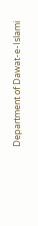Department of Dawat-e-Islami